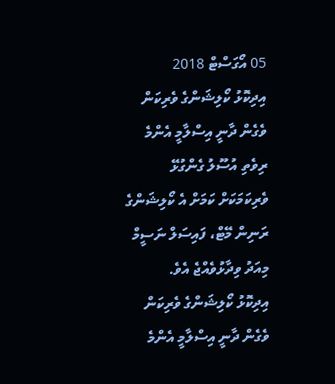05 އޯގަސްޓް 2018
އިދިކޮޅު ކޯލިޝަންގެ ވެރިކަން ވެގެން ދާނީ އިސްލާމީ އެންމެ ރިވެތި އުސޫލު ގެންގުޅޭ ވެރިކަމަކަށް ކަމަށް އެ ކޯލިޝަންގެ ރަނިން މޭޓް، ފައިސަލް ނަސީމް މިއަދު ވިދާޅުވެއްޖެ އެވެ.
އިދިކޮޅު ކޯލިޝަންގެ ވެރިކަން ވެގެން ދާނީ އިސްލާމީ އެންމެ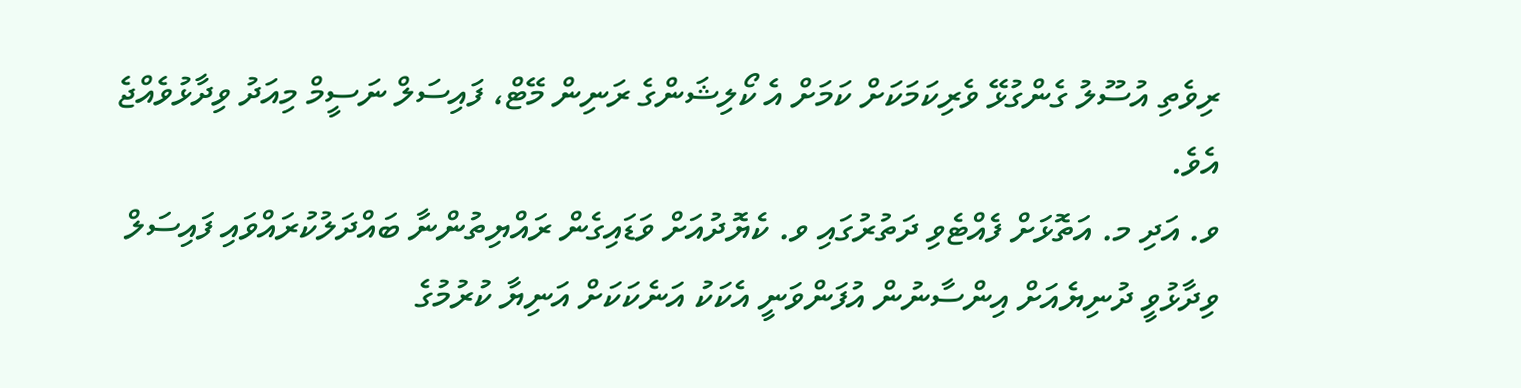ރިވެތި އުސޫލު ގެންގުޅޭ ވެރިކަމަކަށް ކަމަށް އެ ކޯލިޝަންގެ ރަނިން މޭޓް، ފައިސަލް ނަސީމް މިއަދު ވިދާޅުވެއްޖެ އެވެ.
ވ. އަދި މ. އަތޮޅަށް ފެއްޓެވި ދަތުރުގައި ވ. ކެޔޮދުއަށް ވަޑައިގެން ރައްޔިތުންނާ ބައްދަލުކުރައްވައި ފައިސަލް ވިދާޅުވީ ދުނިޔެއަށް އިންސާނުން އުފަންވަނީ އެކަކު އަނެކަކަށް އަނިޔާ ކުރުމުގެ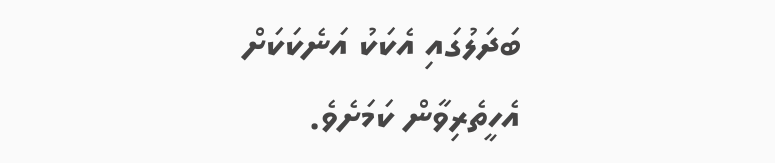ބަދަލުގައި އެކަކު އަނެކަކަށް އެހީތެރިވާން ކަމަށެވެ.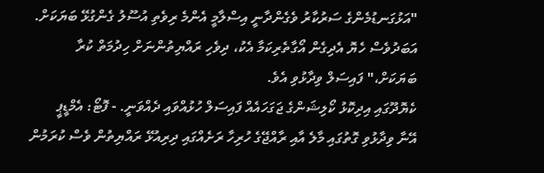"އަޅުގަނޑުމެންގެ ސަރުކާރު ވެގެންދާނީ އިސްލާމީ އެންމެ ރިވެތި އުސޫލު ގެންގުޅޭ ބަޔަކަށް. އަބަދުވެސް ހެޔޮ އެދިގެން އޯގާތެރިކަމާ އެކު، ދިވެހި ރައްޔިތުންނަށް ހިދުމަތް ކުރާ ބަޔަކަށް،" ފައިސަލް ވިދާޅުވި އެވެ.
ކެޔޮދޫގައި އިދިކޮޅު ކޯލިޝަންގެ ޖަގަހައެއް ފައިސަލް ހުޅުއްވައި ދެއްވަނީ. - ފޮޓޯ: އެމްޑީޕީ
އޭނާ ވިދާޅުވި ގޮތުގައި މާލެ އާއި ރާއްޖޭގެ ހުރިހާ ރަށެއްގައި ދިރިއުޅޭ ރައްޔިތުން ވެސް ކުރަމުން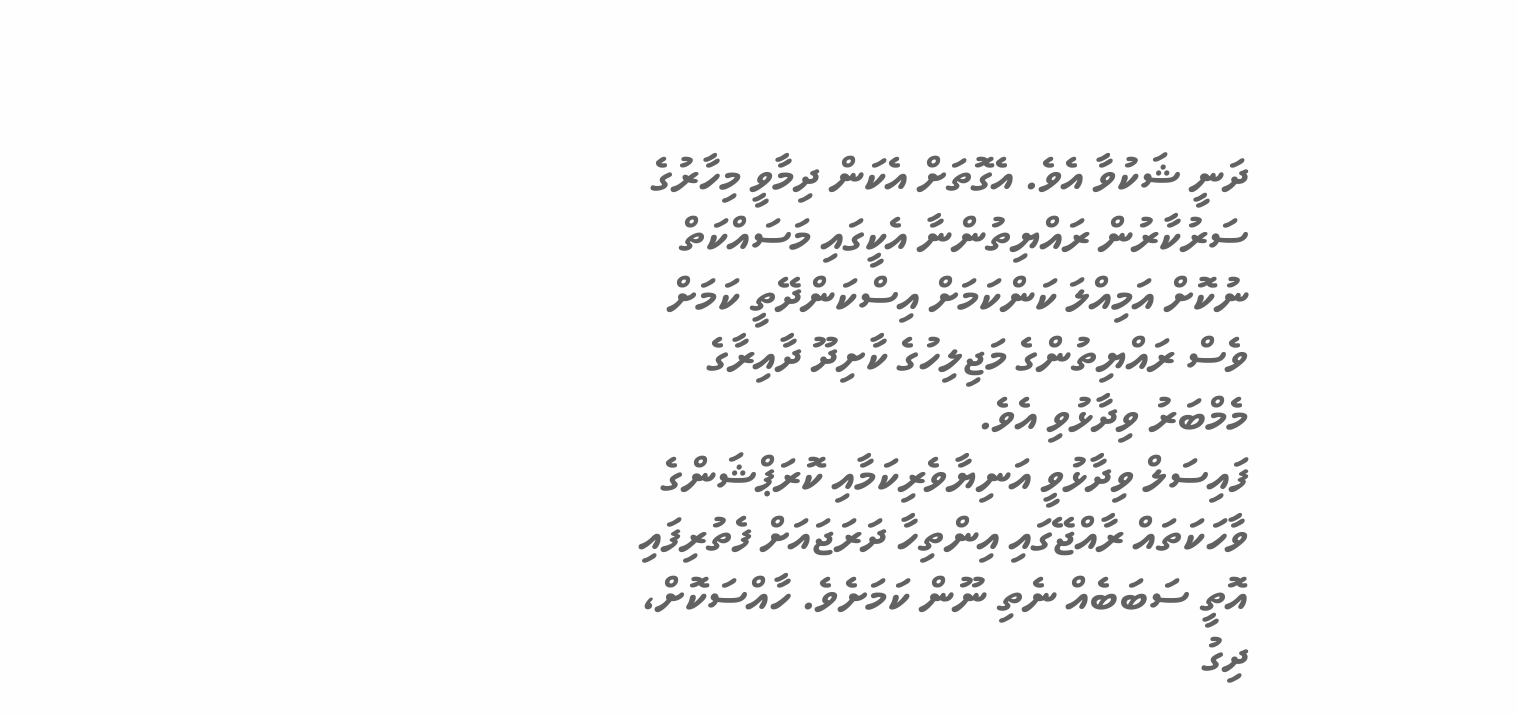ދަނީ ޝަކުވާ އެވެ. އެގޮތަށް އެކަން ދިމާވީ މިހާރުގެ ސަރުކާރުން ރައްޔިތުންނާ އެކީގައި މަސައްކަތް ނުކޮށް އަމިއްލަ ކަންކަމަށް އިސްކަންދޭތީ ކަމަށް ވެސް ރައްޔިތުންގެ މަޖިލިހުގެ ކާށިދޫ ދާއިރާގެ މެމްބަރު ވިދާޅުވި އެވެ.
ފައިސަލް ވިދާޅުވީ އަނިޔާވެރިކަމާއި ކޮރަޕްޝަންގެ ވާހަކަތައް ރާއްޖޭގައި އިންތިހާ ދަރަޖައަށް ފެތުރިފައި އޮތީ ސަބަބެއް ނެތި ނޫން ކަމަށެވެ. ހާއްސަކޮށް، ދިގު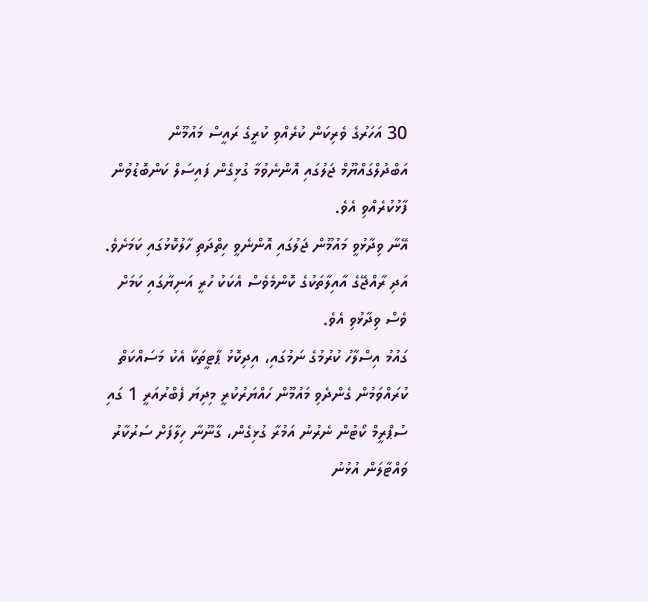30 އަހަރުގެ ވެރިކަން ކުރެއްވި ކުރީގެ ރައީސް މައުމޫން އަބްދުލްގައްޔޫމް ޖަލުގައި އޮންނެވުމާ ގުޅިގެން ފައިސަލް ކަންބޮޑުވުން ފާޅުކުރެއްވި އެވެ.
އޭނާ ވިދާޅުވީ މައުމޫން ޖަލުގައި އޮންނެވީ ހިތްދަތި ހާލުކޮޅުގައި ކަމަށެވެ. އަދި ރާއްޖޭގެ އާއިލާތަކުގެ ކޮންމެވެސް އެކަކު ހުރީ އަނިޔާގައި ކަމަށް ވެސް ވިދާޅުވި އެވެ.
ގައުމު އިސްލާހު ކުރުމުގެ ނަމުގައި، އިދިކޮޅު ޕާޓީތަކާ އެކު މަސައްކަތް ކުރައްވަމުން ގެންދެވި މައުމޫން ހައްޔަރުކުރީ މިދިޔަ ފެބްރުއަރީ 1 ގައި ސުޕްރީމް ކޯޓުން ނެރުނު އަމުރާ ގުޅިގެން، ގާނޫނާ ހިލާފަށް ސަރުކާރު ވައްޓާލަން އުޅުނު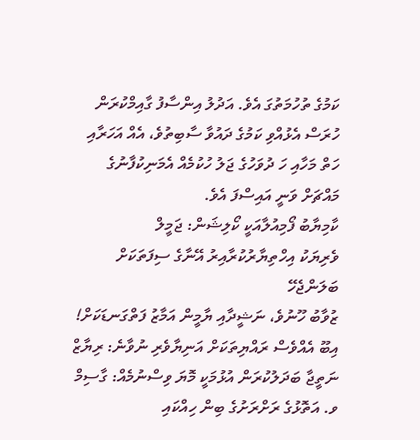ކަމުގެ ތުހުމަތުގަ އެވެ. އަދުލު އިންސާފު ގާއިމްކުރަން ހުރަސް އެޅުއްވި ކަމުގެ ދައުވާ ސާބިތުވެ، އެއް އަހަރާއި ހަތް މަހާއި ހަ ދުވަހުގެ ޖަލު ހުކުމެއް އެމަނިކުފާނުގެ މައްޗަށް ވަނީ އައިސްފަ އެވެ.
ކާމިޔާބު ފޯމިއުލާއަކީ ކޯލިޝަން: ޖަމީލް
ވެރިޔަކު އިހްތިޔާރުކުރާއިރު އޭނާގެ ސިފަތަކަށް ބަލަންޖެހޭ
ޒުވާބު ހޫނުވެ، ނަޝީދާއި ޔާމީން އަމާޒު ފަތްގަނޑަކަށް!
އިބޫ އެއްވެސް ރައްޔިތަކަށް އަނިޔާވެރި ނުވާނެ: ރިޔާޒް
ނަތީޖާ ބަދަލުކުރަން އުޅުމަކީ މޮޔަ ވިސްނުމެއް: ގާސިމް
ވ. އަތޮޅުގެ ރަށްރަށުގެ ބިން ހިއްކައި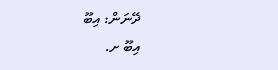ދޭނަން: އިބޫ
އިބޫ ށ.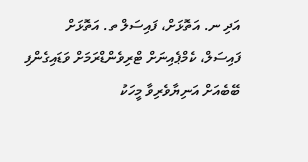އަދި ނ. އަތޮޅަށް، ފައިސަލް ތ. އަތޮޅަށް
ފައިސަލް، ކެމްޕެއިނަށް ޓްރިވެންޑްރަމަށް ވަޑައިގެންފި
ބޭބެއަށް އަނިޔާވެރިވާ މީހަކު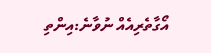އޯގާތެރިއެއް ނުވާނެ:އިންތި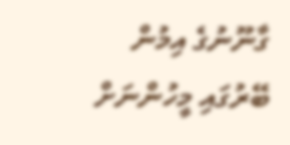ގާނޫނުގެ އިމުން ބޭރުގައި މީހުންނަށް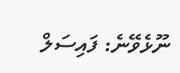ނޫޅެވޭނެ: ފައިސަލް